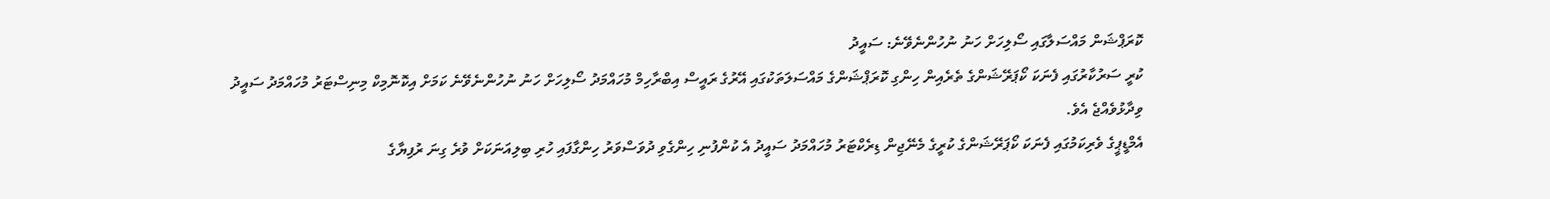ކޮރަޕްޝަން މައްސަލާގައި ސޯލިހަށް ހަނު ނުހުންނެވޭނެ: ސައީދު
ކުރީ ސަރުކާރުގައި ފެނަކަ ކޯޕަރޭޝަންގެ ތެރެއިން ހިންގި ކޮރަޕްޝަންގެ މައްސަލަތަކުގައި އޭރުގެ ރައީސް އިބްރާހިމް މުހައްމަދު ސޯލިހަށް ހަނު ނުހުންނެވޭނެ ކަމަށް އިކޮނޮމިކް މިނިސްޓަރު މުހައްމަދު ސައީދު ވިދާޅުވެއްޖެ އެވެ.
އެމްޑީޕީގެ ވެރިކަމުގައި ފެނަކަ ކޯޕަރޭޝަންގެ ކުރީގެ މެނޭޖިން ޑިރެކްޓަރު މުހައްމަދު ސައީދު އެ ކުންފުނި ހިންގެވި ދުވަސްވަރު ހިންގާފައި ހުރި ބިލިއަނަކަށް ވުރެ ގިނަ ރުފިޔާގެ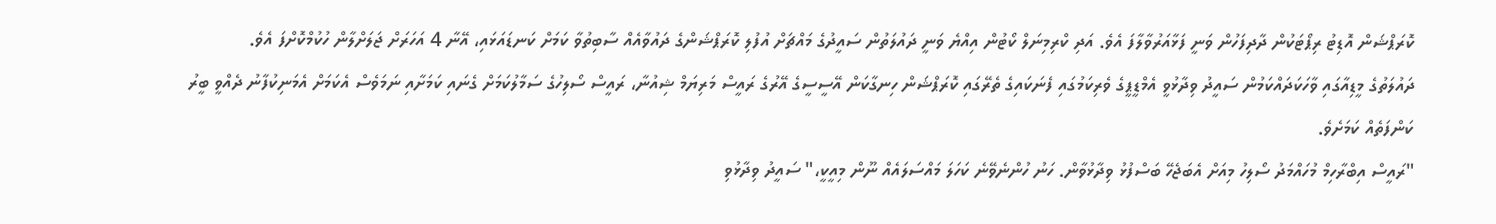ކޮރަޕްޝަން އޮޑިޓު ރިޕޯޓަކުން ދާދިފަހުން ވަނީ ފަޅާއަރުވާލާފަ އެވެ. އަދި ކްރިމިނަލް ކޯޓުން އިއްޔެ ވަނީ ދައުލަތުން ސައީދުގެ މައްޗަށް އުފުލި ކޮރަޕްޝަންގެ ދައުވާއެއް ސާބިތުވާ ކަމަށް ކަނޑައަޅައި، އޭނާ 4 އަހަރަށް ޖަލަށްލާން ހުކުމްކޮށްފަ އެވެ.
ދައުލަތުގެ މީޑިއާގައި ވާހަކަދައްކަމުން ސައީދު ވިދާޅުވީ އެމްޑީޕީގެ ވެރިކަމުގައި ފެނަކައިގެ ތެރޭގައި ކޮރަޕްޝަން ހިނގާކަން އޭސީސީގެ އޭރުގެ ރައީސް މަރިޔަމް ޝިއުނާ، ރައީސް ސޯލިހުގެ ސަމާލުކަމަށް ގެނައި ކަމަށާއި ނަމަވެސް އެކަމަށް އެމަނިކުފާނު ދެއްވީ ބީރު ކަންފަތެއް ކަމަށެވެ.
"ރައީސް އިބްރާހިމް މުހައްމަދު ސޯލިހު މިއަށް އެބަޖެހޭ ބަސްފުޅު ވިދާޅުވާން. ހަނު ހުންނެވޭނެ ކަހަލަ މައްސަލައެއް ނޫން މިއީކީ،" ސައީދު ވިދާޅުވި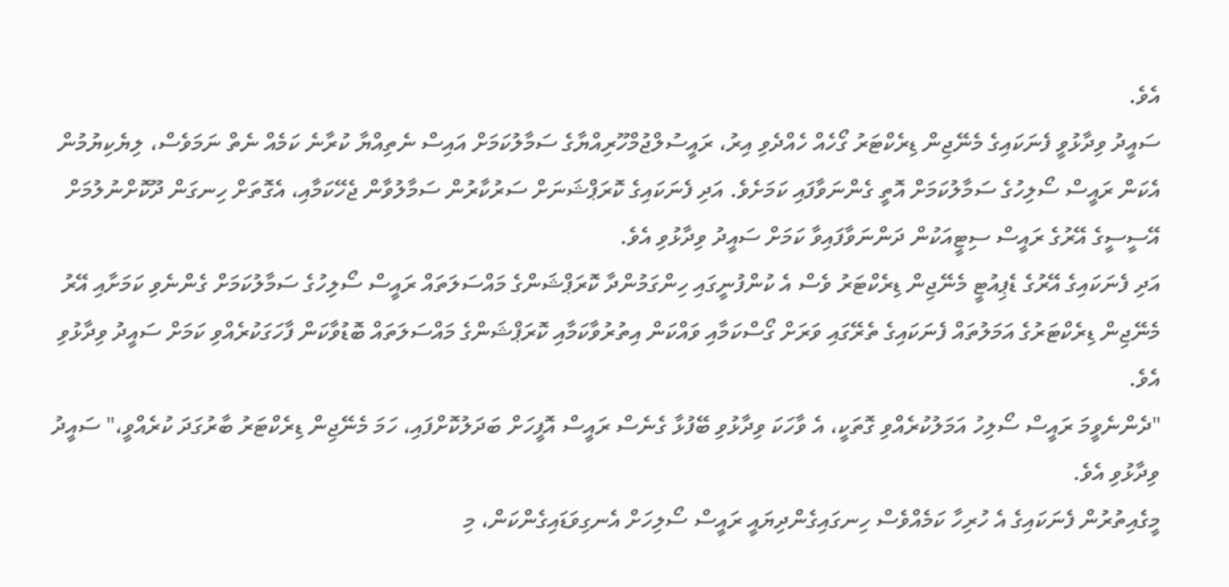އެވެ.
ސައީދު ވިދާޅުވީ ފެނަކައިގެ މެނޭޖިން ޑިރެކްޓަރު ގޯހެއް ހެއްދެވި އިރު، ރައީސުލްޖުމްހޫރިއްޔާގެ ސަމާލުކަމަށް އައިސް ނެތިއްޔާ ކުރާނެ ކަމެއް ނެތް ނަމަވެސް، ލިޔެކިޔުމުން އެކަން ރައީސް ސޯލިހުގެ ސަމާލުކަމަށް އޮތީ ގެންނަވާފައި ކަމަށެވެ. އަދި ފެނަކައިގެ ކޮރަޕްޝަނަށް ސަރުކާރުން ސަމާލުވާން ޖެހޭކަމާއި، އެގޮތަށް ހިނގަން ދޫކޮށްނުލުމަށް އޭސީސީގެ އޭރުގެ ރައީސް ސިޓީއަކުން ދަންނަވާފައިވާ ކަމަށް ސައީދު ވިދާޅުވި އެވެ.
އަދި ފެނަކައިގެ އޭރުގެ ޑެޕިއުޓީ މެނޭޖިން ޑިރެކްޓަރު ވެސް އެ ކުންފުނީގައި ހިންގަމުންދާ ކޮރަޕްޝަންގެ މައްސަލަތައް ރައީސް ސޯލިހުގެ ސަމާލުކަމަށް ގެންނެވި ކަމަށާއި އޭރު މެނޭޖިން ޑިރެކްޓަރުގެ އަމަލުތައް ފެނަކައިގެ ތެރޭގައި ވަރަށް ގޯސްކަމާއި ވައްކަން އިތުރުވާކަމާއި ކޮރަޕްޝަންގެ މައްސަލަތައް ބޮޑުވާކަން ފާހަގަކުރެއްވި ކަމަށް ސައީދު ވިދާޅުވި އެވެ.
"ދެންނެވީމަ ރައީސް ސޯލިހު އަމަލުކުރެއްވި ގޮތަކީ، އެ ވާހަކަ ވިދާޅުވި ބޭފުޅާ ގެނެސް ރައީސް އޮފީހަށް ބަދަލުކޮށްފައި، ހަމަ މެނޭޖިން ޑިރެކްޓަރު ބާރުގަދަ ކުރެއްވީ،" ސައީދު ވިދާޅުވި އެވެ.
މީގެއިތުރުން ފެނަކައިގެ އެ ހުރިހާ ކަމެއްވެސް ހިނގައިގެންދިޔައީ ރައީސް ސޯލިހަށް އެނގިވަޑައިގެންކަން، މި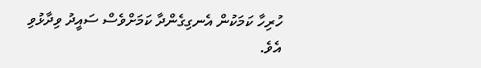ހުރިހާ ކަމަކުން އެނގިގެންދާ ކަމަށްވެސް ސައީދު ވިދާޅުވި އެވެ.